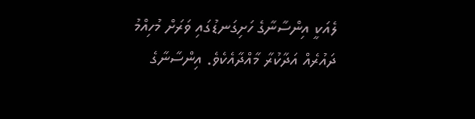ލެއަކީ އިންސާނާގެ ހަށިގަނޑުގައި ވަރަށް މުހިއްމު ދައުރެއް އަދާކުރާ މާއްދާއެކެވެ. އިންސާނާގެ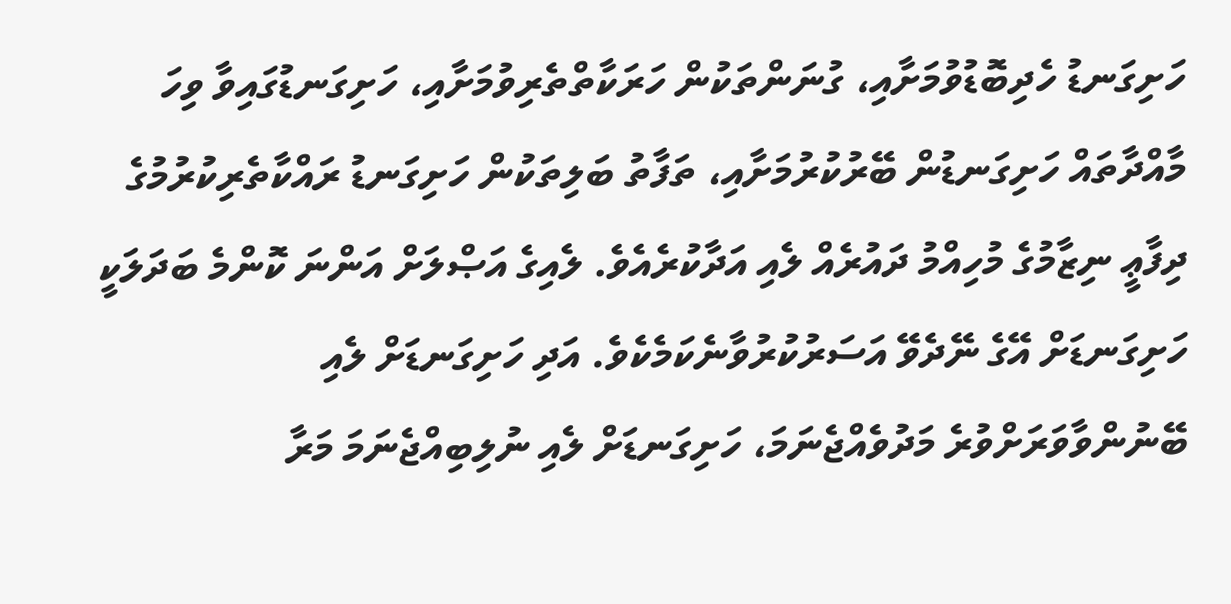ހަށިގަނޑު ހެދިބޮޑުވުމަށާއި، ގުނަންތަކުން ހަރަކާތްތެރިވުމަށާއި، ހަށިގަނޑުގައިވާ ވިހަ މާއްދާތައް ހަށިގަނޑުން ބޭރުކުރުމަށާއި، ތަފާތު ބަލިތަކުން ހަށިގަނޑު ރައްކާތެރިކުރުމުގެ ދިފާޢީ ނިޒާމުގެ މުހިއްމު ދައުރެއް ލެއި އަދާކުރެއެވެ. ލެއިގެ އަޞްލަށް އަންނަ ކޮންމެ ބަދަލަކީ ހަށިގަނޑަށް އޭގެ ނޭދެވޭ އަސަރުކުރުވާނެކަމެކެވެ. އަދި ހަށިގަނޑަށް ލެއި ބޭނުންވާވަރަށްވުރެ މަދުވެއްޖެނަމަ، ހަށިގަނޑަށް ލެއި ނުލިބިއްޖެނަމަ މަރާ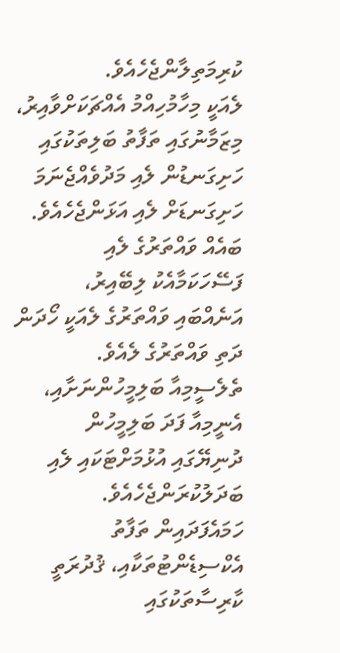ކުރިމަތިލާންޖެހެއެވެ.
ލެއަކީ މިހާމުހިއްމު އެއްޗަކަށްވާއިރު، މިޒަމާނުގައި ތަފާތު ބަލިތަކުގައި ހަށިގަނޑުން ލެއި މަދުވެއްޖެނަމަ ހަށިގަނޑަށް ލެއި އަޅަންޖެހެއެވެ. ބައެއް ވައްތަރުގެ ލެއި ފަސޭހަކަމާއެކު ލިބޭއިރު، އަނެއްބައި ވައްތަރުގެ ލެއަކީ ހޯދަން ދަތި ވައްތަރުގެ ލެއެވެ.
ތެލެސީމިއާ ބަލިމީހުންނަށާއި، އެނީމިއާ ފަދަ ބަލިމީހުން ދުނިޔޭގައި އުޅުމަށްޓަކައި ލެއި ބަދަލުކުރަންޖެހެއެވެ. ހަމައެފަދައިން ތަފާތު އެކްސިޑެންޓުތަކާއި، ޤުދުރަތީ ކާރިސާތަކުގައި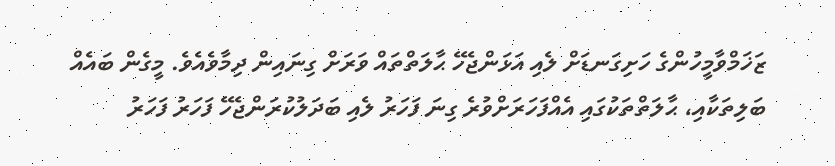ޒަޚަމްވާމީހުންގެ ހަށިގަނޑަށް ލެއި އަޅަންޖެހޭ ޙާލަތްތައް ވަރަށް ގިނައިން ދިމާވެއެވެ. މީގެން ބައެއް ބަލިތަކާއި، ޙާލަތްތަކުގައި އެއްފަހަރަށްވުރެ ގިނަ ފަހަރު ލެއި ބަދަލުކުރަންޖެހޭ ފަހަރު ފަހަރު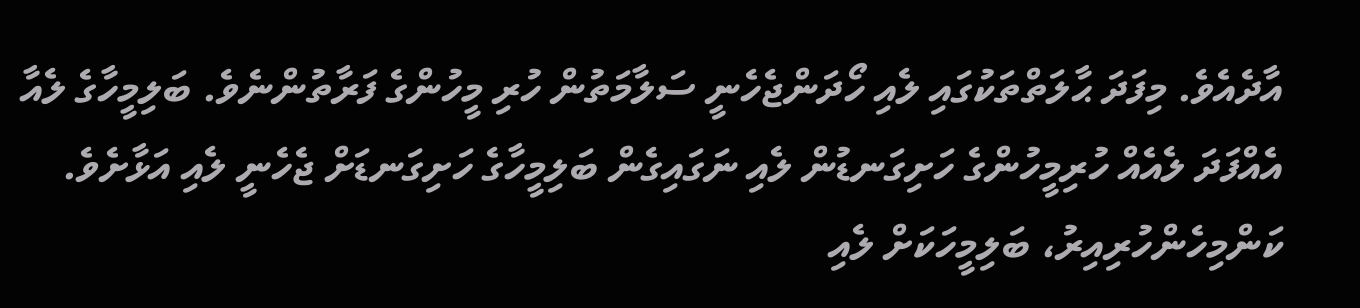އާދެއެވެ. މިފަދަ ޙާލަތްތަކުގައި ލެއި ހޯދަންޖެހެނީ ސަލާމަތުން ހުރި މީހުންގެ ފަރާތުންނެވެ. ބަލިމީހާގެ ލެއާ އެއްފަދަ ލެއެއް ހުރިމީހުންގެ ހަށިގަނޑުން ލެއި ނަގައިގެން ބަލިމީހާގެ ހަށިގަނޑަށް ޖެހެނީ ލެއި އަޅާށެވެ.
ކަންމިހެންހުރިއިރު، ބަލިމީހަކަށް ލެއި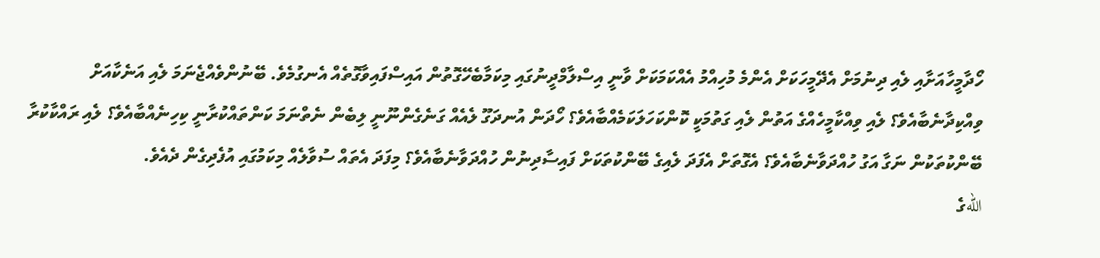ހޯދާމީހާއަށާއި ލެއި ދިނުމަށް އެދޭމީހަކަށް އެންމެ މުހިއްމު އެއްކަމަކަށް ވާނީ އިސްލާމްދީނުގައި މިކަމާބެހޭގޮތުން އައިސްފައިވާގޮތެއް އެނގުމެވެ. ބޭނުންވެއްޖެނަމަ ލެއި އަނެކާއަށް ވިއްކިދާނެބާއެވެ؟ ލެއި ވިއްކާމީހެއްގެ އަތުން ލެއި ގަތުމަކީ ކޮންކަހަލަކަމެއްބާއެވެ؟ ހޯދަން އުނދަގޫ ލެއެއް ގަނެގެންނޫނީ ލިބެން ނެތްނަމަ ކަންތައްކުރާނީ ކިހިނެއްބާއެވެ؟ ލެއި ރައްކާކުރާ ބޭންކުތަކުން ނަގާ އަގު ހުއްދަވާނެބާއެވެ؟ އެގޮތަށް އެފަދަ ލެއިގެ ބޭންކުތަކަށް ފައިސާދިނުން ހުއްދަވާނެބާއެވެ؟ މިފަދަ އެތައް ސުވާލެއް މިކަމުގައި އުފެދިގެން ދެއެވެ.
اللهގެ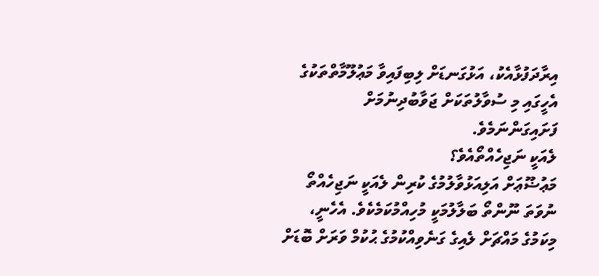އިރާދަފުޅާއެކު، އަޅުގަނޑަށް ލިބިފައިވާ މަޢުލޫމާތްތަކުގެ އެހީގައި މި ސުވާލުތަކަށް ޖަވާބުދިނުމަށް ފަށައިގަންނަމެވެ.
ލެއަކީ ނަޖިހެއްތޯއެވެ؟
މަޢުޟޫޢަށް އަލިއަޅުވާލުމުގެ ކުރިން ލެއަކީ ނަޖިހެއްތޯ ނުވަތަ ނޫންތޯ ބަލާލުމަކީ މުހިއްމުކަމެކެވެ. އެހެނީ، މިކަމުގެ މައްޗަށް ލެއިގެ ގަނެވިއްކުމުގެ ޙުކުމް ވަރަށް ބޮޑަށް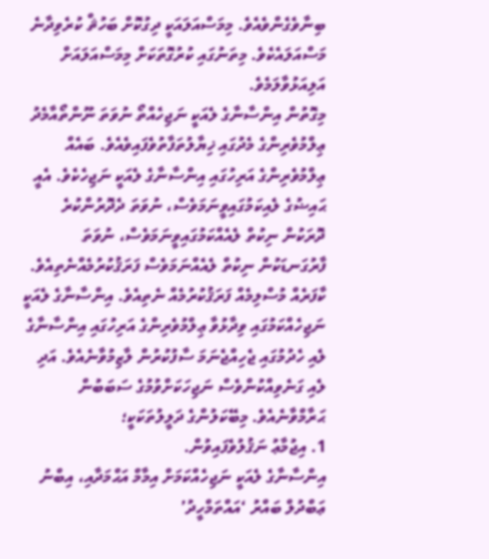ބިނާވެގެންވެއެވެ. މިމަސްއަލައަކީ ދިގުކޮށް ބަހުޘް ކުރެވިދާނެ މަސްއަލައެކެވެ. މިތަނުގައި ކުރުގޮތަކަށް މިމަސްއަލައަށް އަލިއަޅުވާލަމެވެ.
މިގޮތުން އިންސާނާގެ ލެއަކީ ނަޖިހެއްތޯ ނުވަތަ ނޫންތޯއާމެދު ޢިލްމުވެރިންގެ މެދުގައި ޚިޔާލުތަފާތުވެފައިވެއެވެ. ބައެއް ޢިލްމުވެރިންގެ އަރިހުގައި އިންސާނާގެ ލެއަކީ ނަޖިހެކެވެ. އެއީ ޙައިޟުގެ ލެއިކަމުގައިވީނަމަވެސް، ނުވަތަ ދެދޮރުންކުރެ ދޮރަކުން ނިކުތް ލެއެއްކަމުގައިވީނަމަވެސް، ނުވަތަ ފާރުގަނޑަކުން ނިކުތް ލެއެއްނަމަވެސް ފަރަޤުކުރުމެއްނެތިއެވެ. ކާފަރެއް މުސްލިމެއް ފަރަޤުކުރުމެއް ނެތިއެވެ. އިންސާނާގެ ލެއަކީ ނަޖިހެއްކަމުގައި ވިދާޅުވާ ޢިލްމުވެރިންގެ އަރިހުގައި އިންސާނާގެ ލެއި ހެދުމުގައި ޖެހިއްޖެނަމަ ސާފުކުރުން ލާޒިމުވާނެއެވެ. އަދި ލެއި ގަނެވިއްކުންވެސް ނަޖިހަކަށްވުމުގެ ސަބަބުން ޙަރާމްވާނެއެވެ. މިބޭކަލުންގެ ދަލީލުތަކަކީ؛
1. އިޖުމާޢު ނަޤުލުވެފައިވުން.
އިންސާނާގެ ލެއަކީ ނަޖިހެއްކަމަށް އިމާމް އަޙްމަދާއި، އިބްނު ޢަބްދުލް ބައްރު ‘އައްތަމްހީދު’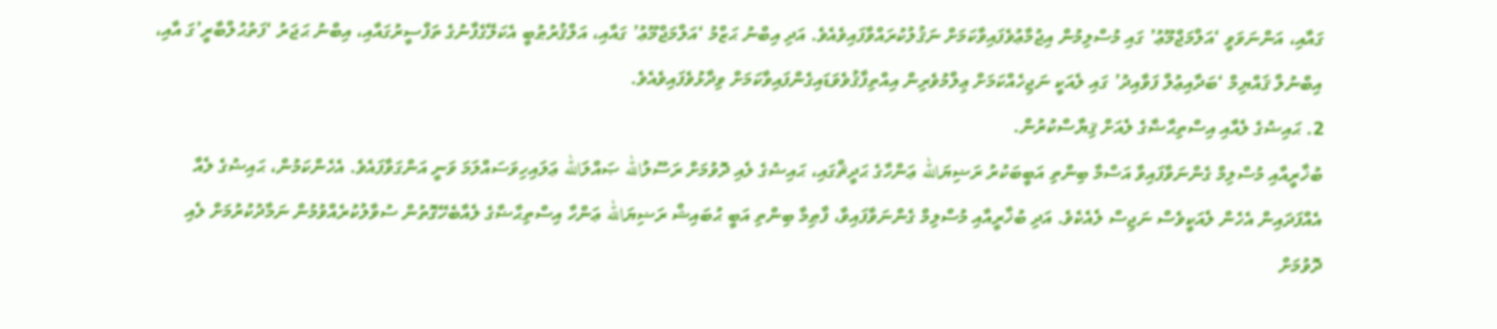ގައާއި، އަންނަވަވީ ‘އަލްމަޖްމޫޢު’ ގައި މުސްލިމުން އިޖުމާޢުވެފައިވާކަމަށް ނަޤުލުކުރައްވާފައިވެއެވެ. އަދި އިބްނު ޙަޒްމު ‘އަލްމަޖްމޫޢު’ ގައާއި، އަލްޤުރުޠުބީ އެކަލޭގެފާނުގެ ތަފްސީރުގައާއި، އިބްނު ޙަޖަރު ‘ފަތުޙުލްބާރީ’ގަ އާއި، އިބްނުލް ޤައްޔިމް ‘ބަދާއިޢުލް ފަވާއިދު’ ގައި ލެއަކީ ނަޖިހެއްކަމަށް ޢިލްމުވެރިން އިއްތިފާޤުވެވަޑައިގެންފައިވާކަމަށް ވިދާޅުވެފައިވެއެވެ.
2. ޙައިޟުގެ ލެއާއި އިސްތިޙާޟާގެ ލެއަށް ޤިޔާސްކުރުން.
ބުޚާރީއާއި މުސްލިމް ގެންނަވާފައިވާ އަސްމާ ބިންތި އަބީބަކުރު ރަޟިޔަالله ޢަންހާގެ ޙަދީޘްގައި، ޙައިޟުގެ ލެއި ދޮވުމަށް ރަސޫލުالله ޞައްލަالله ޢަލައިހިވަސައްލަމަ ވަނީ އަންގަވާފައެވެ. އެހެންކަމުން، ޙައިޟުގެ ލެއާ އެއްފަދައިން އެހެން ލެއަކީވެސް ނަޖިސް ލެއެކެވެ. އަދި ބުޚާރީއާއި މުސްލިމް ގެންނަވާފައިވާ، ފާޠިމާ ބިންތި އަބީ ޙުބައިޝް ރަޟިޔަالله ޢަންހާ އިސްތިޙާޟާގެ ލެއާބެހޭގޮތުން ސުވާލުކުރެއްވުމުން ނަމާދުކުރުމަށް ލެއި ދޮވުމަށް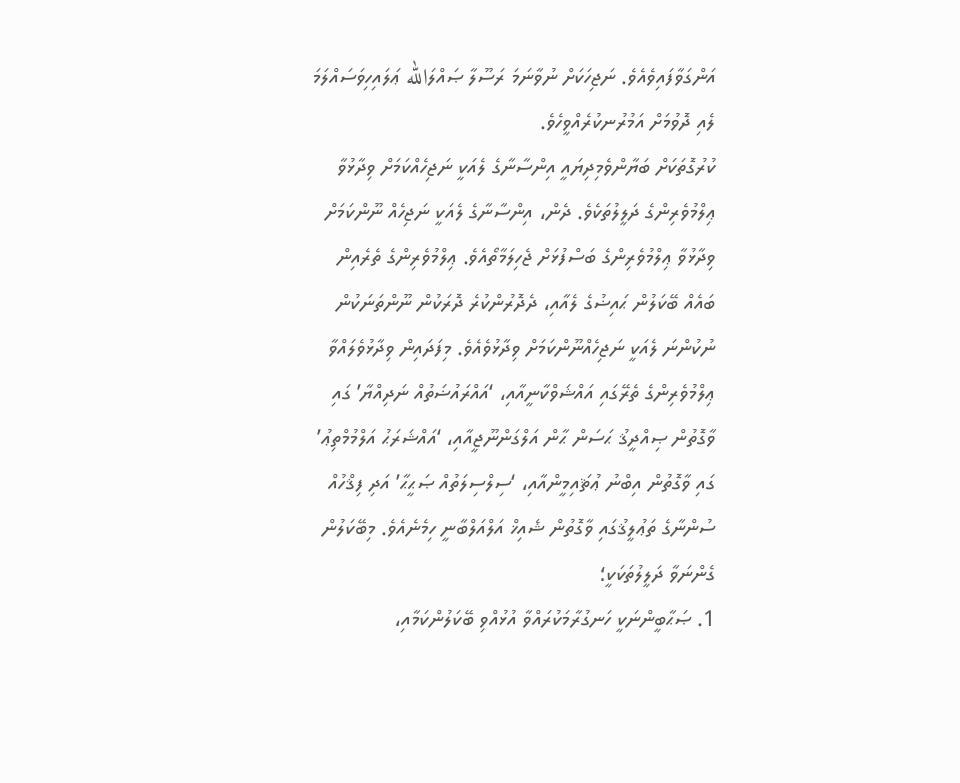އަންގަވާފައިވެއެވެ. ނަޖިހަކަށް ނުވާނަމަ ރަސޫލާ ޞައްލަالله ޢަލައިހިވަސައްލަމަ ލެއި ދޮވުމަށް އަމުރުނކުރެއްވީހެވެ.
ކުރުގޮތަކަށް ބަޔާންވެމިދިޔައީ އިންސާނާގެ ލެއަކީ ނަޖިހެއްކަމަށް ވިދާޅުވާ ޢިލްމުވެރިންގެ ދަލީލުތަކެވެ. ދެން، އިންސާނާގެ ލެއަކީ ނަޖިހެއް ނޫންކަމަށް ވިދާޅުވާ ޢިލްމުވެރިންގެ ބަސްފުޅަށް ޖެހިލަމާތޯއެވެ. ޢިލްމުވެރިންގެ ތެރެއިން ބައެއް ބޭކަލުން ޙައިޟުގެ ލެއާއި، ދެދޮރުންކުރެ ދޮރަކުން ނޫންތަނަކުން ނުކުންނަ ލެއަކީ ނަޖިހެއްނޫންކަމަށް ވިދާޅުވެއެވެ. މިފަދައިން ވިދާޅުވެލައްވާ ޢިލްމުވެރިންގެ ތެރޭގައި އައްޝަވްކާނީއާއި، ‘އައްރައުޟަތުއް ނަދިއްޔާ’ ގައި ވާގޮތުން ޞިއްދީޤު ޙަސަން ޙާން އަލްގަންނޫޖީއާއި، ‘އައްޝަރަޙު އަލްމުމްތިޢު’ ގައި ވާގޮތުން އިބްނު ޢުޘައިމީންއާއި، ‘ސިލްސިލަތުއް ޞަޙީޙާ’ އަދި ފިޤްހުއް ސުންނާގެ ތަޢުލީޤުގައި ވާގޮތުން ޝެއިޚް އަލްއަލްބާނީ ހިމެނެއެވެ. މިބޭކަލުން ގެންނަވާ ދަލީލުތަކަކީ؛
1. ޞަޙާބީންނަކީ ހަނގުރާމަކުރައްވާ އުޅުއްވި ބޭކަލުންކަމާއި،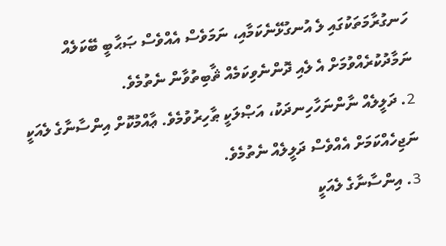ހަނގުރާމަތަކުގައި ލެ އުނގުޅޭނެކަމާއި، ނަމަވެސް އެއްވެސް ޞަޙާބީ ބޭކަލެއް ނަމާދުކުރެއްވުމަށް އެ ލެއި ދޮންނެވިކަމެއް ޘާބިތުވާން ނެތުމެވެ.
2. ދަލީލެއް ނާންނަހާހިނދަކު، އަޞްލަކީ ޠާހިރުވުމެވެ. ޢާއްމުކޮށް އިންސާނާގެ ލެއަކީ ނަޖިހެއްކަމަށް އެއްވެސް ދަލީލެއް ނެތުމެވެ.
3. އިންސާނާގެ ލެއަކީ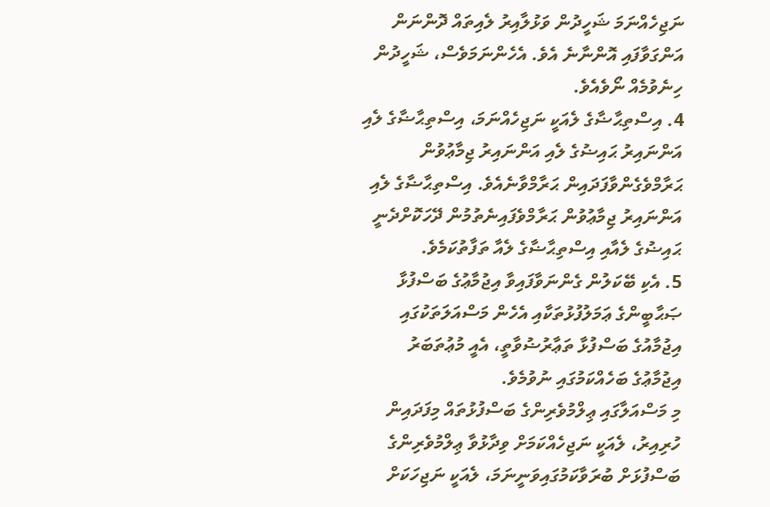ނަޖިހެއްނަމަ ޝަހީދުން ވަޅުލާއިރު ލެއިތައް ދޮންނަން އަންގަވާފައި އޮންނާނެ އެވެ. އެހެންނަމަވެސް، ޝަހީދުން ހިނެވުމެއް ނޯވެއެވެ.
4. އިސްތިޙާޟާގެ ލެއަކީ ނަޖިހެއްނަމަ، އިސްތިޙާޟާގެ ލެއި އަންނައިރު ޙައިޟުގެ ލެއި އަންނައިރު ޖިމާޢުވުން ޙަރާމްވެގެންވާފަދައިން ޙަރާމްވާނެއެވެ. އިސްތިޙާޟާގެ ލެއި އަންނައިރު ޖިމާޢުވުން ޙަރާމްވެފައިނެތުމުން ދޭހަކޮށްދެނީ ޙައިޟުގެ ލެއާއި އިސްތިޙާޟާގެ ލެއާ ތަފާތުކަމެވެ.
5. އެކި ބޭކަލުން ގެންނަވާފައިވާ އިޖުމާޢުގެ ބަސްފުޅާ ޞަޙާބީންގެ ޢަމަލުފުޅުތަކާއި އެހެން މަސްއަލަތަކުގައި އިޖުމާއުގެ ބަސްފުޅާ ތަޢާރުޟުވާތީ، އެއީ މުޢުތަބަރު އިޖުމާޢުގެ ބަހެއްކަމުގައި ނުވުމެވެ.
މި މަސްއަލާގައި ޢިލްމުވެރިންގެ ބަސްފުޅުތައް މިފަދައިން ހުރިއިރު، ލެއަކީ ނަޖިހެއްކަމަށް ވިދާޅުވާ ޢިލްމުވެރިންގެ ބަސްފުޅަށް ބުރަވާކަމުގައިވަނީނަމަ، ލެއަކީ ނަޖިހަކަށް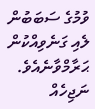ވުމުގެ ސަބަބުން ލެއި ގަނެވިއްކުން ޙަރާމްވާނެއެވެ. ނަޖިހެއް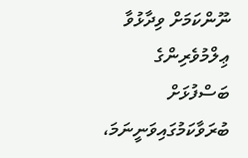ނޫންކަމަށް ވިދާޅުވާ ޢިލްމުވެރިންގެ ބަސްފުޅަށް ބުރަވާކަމުގައިވަނީނަމަ،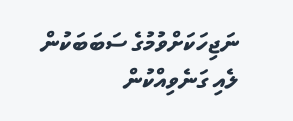ނަޖިހަކަށްވުމުގެ ސަބަބަކުން ލެއި ގަނެވިއްކުން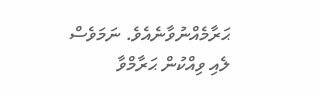ޙަރާމެއްނުވާނެއެވެ. ނަމަވެސް ލެއި ވިއްކުން ޙަރާމްވާ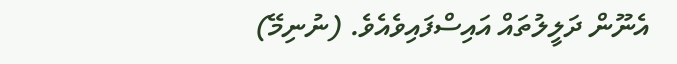އެނޫން ދަލީލުތައް އައިސްފައިވެއެވެ. (ނުނިމޭ)